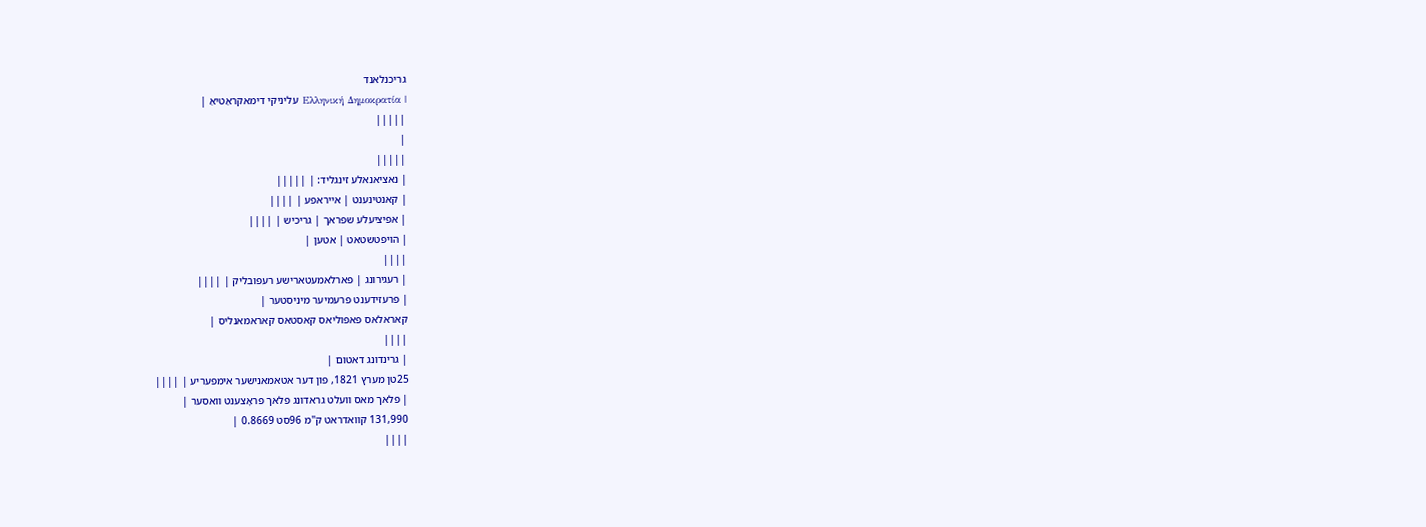גריכנלאנד
| Ελληνική Δημοκρατία עליניקי דימאקראַטיאַ |
|||||
|
|||||
| נאציאנאלע זינגליד: | |||||
| קאנטינענט | אייראפע | ||||
| אפיציעלע שפראך | גריכיש | ||||
| הויפטשטאט | אטען |
||||
| רעגירונג | פארלאמעטארישע רעפובליק | ||||
| פרעזידענט פרעמיער מיניסטער |
קאראלאס פאפוליאס קאסטאס קאראמאנליס |
||||
| גרינדונג דאטום |
25טן מערץ 1821, פון דער אטאמאנישער אימפעריע | ||||
| פלאך מאס וועלט גראדונג פלאך פראָצענט וואסער |
131,990 קוואדראט ק"מ 96סט 0.8669 |
||||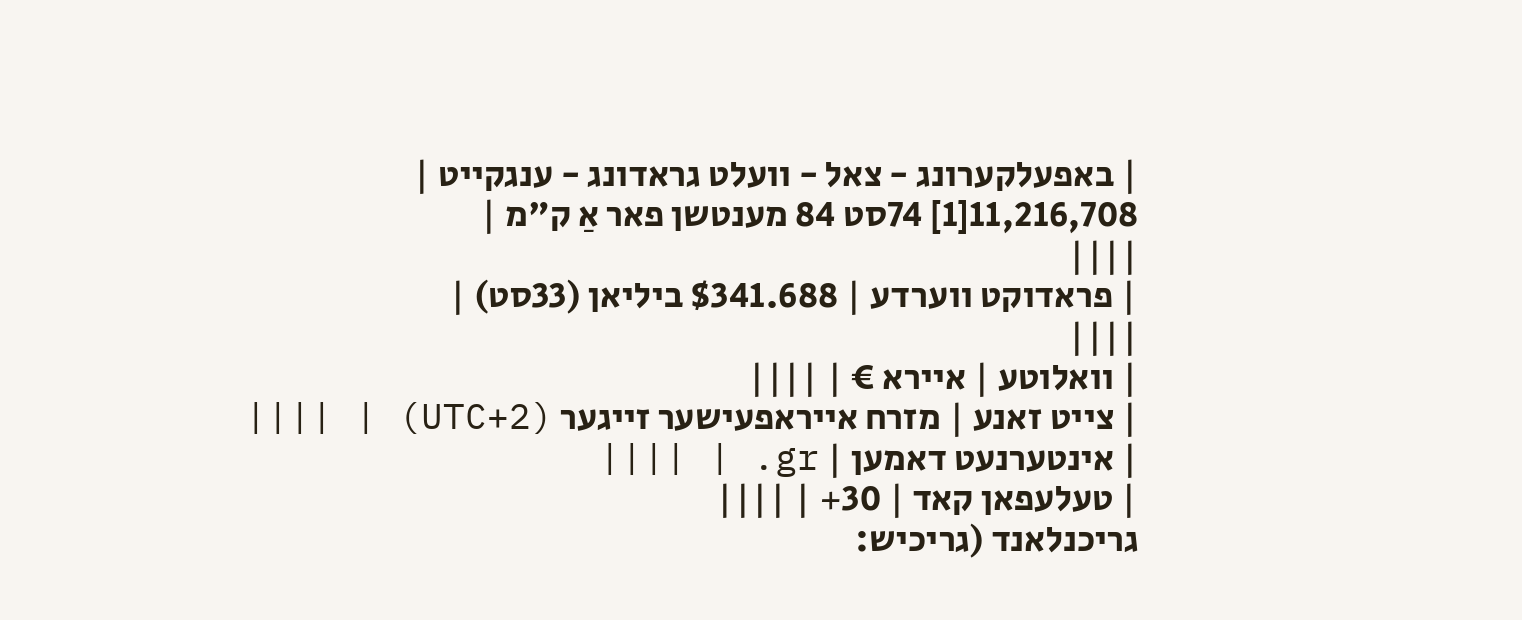| באפעלקערונג - צאל - וועלט גראדונג - ענגקייט |
11,216,708[1] 74סט 84 מענטשן פאר אַ ק"מ |
||||
| פראדוקט ווערדע | $341.688 ביליאן (33סט) |
||||
| וואלוטע | איירא € | ||||
| צייט זאנע | מזרח אייראפעישער זייגער (UTC+2) | ||||
| אינטערנעט דאמען | gr. | ||||
| טעלעפאן קאד | 30+ | ||||
גריכנלאנד (גריכיש: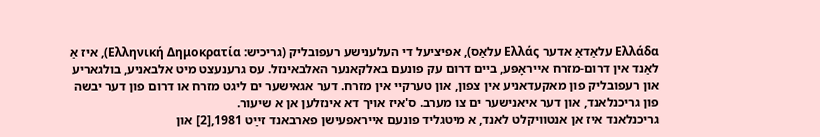Ελλάδα עלאַדאַ אדער Ελλάς עלאַס), אפיציעל די העלענישע רעפובליק (גריכיש: Ελληνική Δημοκρατία), איז אַ לאַנד אין דרום-מזרח אײראָפּע, ביים דרום עק פונעם באלקאנער האלבאינזל. עס גרענעצט מיט אלבאניע, בולגאריע און רעפובליק פון מאקעדאניע אין צפון, און טערקיי אין מזרח. דער אגאישער ים ליגט מזרח או דרום פון דער יבשה פון גריכנלאנד, און דער איאנישער ים צו מערב. ס'איז אויך דא אינזלען אן א שיעור.
גריכנלאנד איז אן אנטוויקלט לאנד, א מיטגליד פונעם אייראפעישן פארבאנד זײַט 1981,[2] און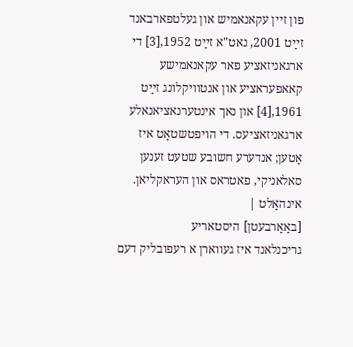פון זיין עקאנאמיש און געלטפארבאנד זײַט 2001, נאט"א זײַט 1952,[3] די ארגאניזאציע פאר עקאנאמישע קאאפעראציע און אנטוויקלונג זײַט 1961,[4] און נאך אינטערנאציאנאלע ארגאניזאציעס. די הױפּטשטאָט איז אַטען; אנדערע חשובע שטעט זענען סאלאניקי, פאטראס און העראקליאן.
אינהאַלט |
[באַאַרבעטן] היסטאריע
גריכנלאנד איז געווארן א רעפובליק דעם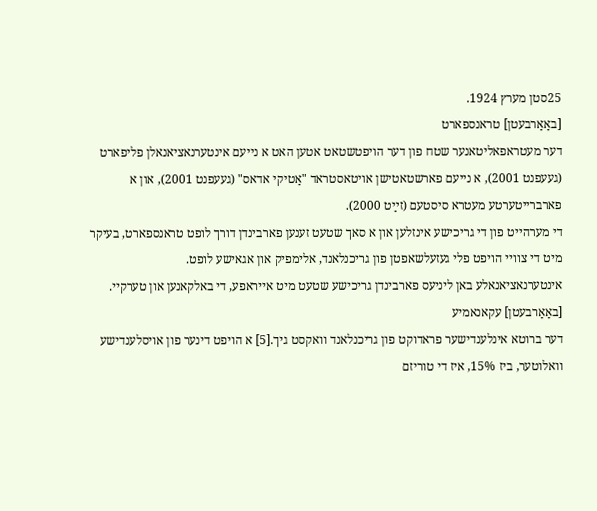25סטן מערץ 1924.
[באַאַרבעטן] טראנספארט
דער מעטראפאליטאנער שטח פון דער הויפטשטאט אטען האט א נייעם אינטערנאציאנאלן פליפארט (געעפנט 2001), א נייעם פארשטאטישן אויטאסטראד "אַטיקי אדאס" (געעפנט 2001), און א פארברייטערטע מעטרא סיסטעם (זײַט 2000).
די מערהייט פון די גריכישע אינזלען און א סאך שטעט זענען פארבינדן דורך לופט טראנספארט, בעיקר מיט די צוויי הויפט פלי געזעלשאפטן פון גריכנלאנד, אלימפיק און אגאישע לופט.
אינטערנאציאנאלע באן ליניעס פארבינדן גריכישע שטעט מיט אייראפע, די באלקאנען און טערקיי.
[באַאַרבעטן] עקאנאמיע
דער ברוטא אינלענדישער פראדוקט פון גריכנלאנד וואקסט גיך.[5] א הויפט דינער פון אויסלענדישע וואלוטער, ביז 15%, איז די טוריזם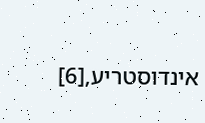אינדוסטריע,[6]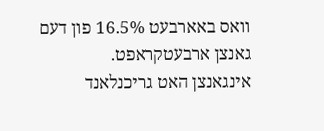וואס באארבעט 16.5% פון דעם גאנצן ארבעטקראפט.
אינגאנצן האט גריכנלאנד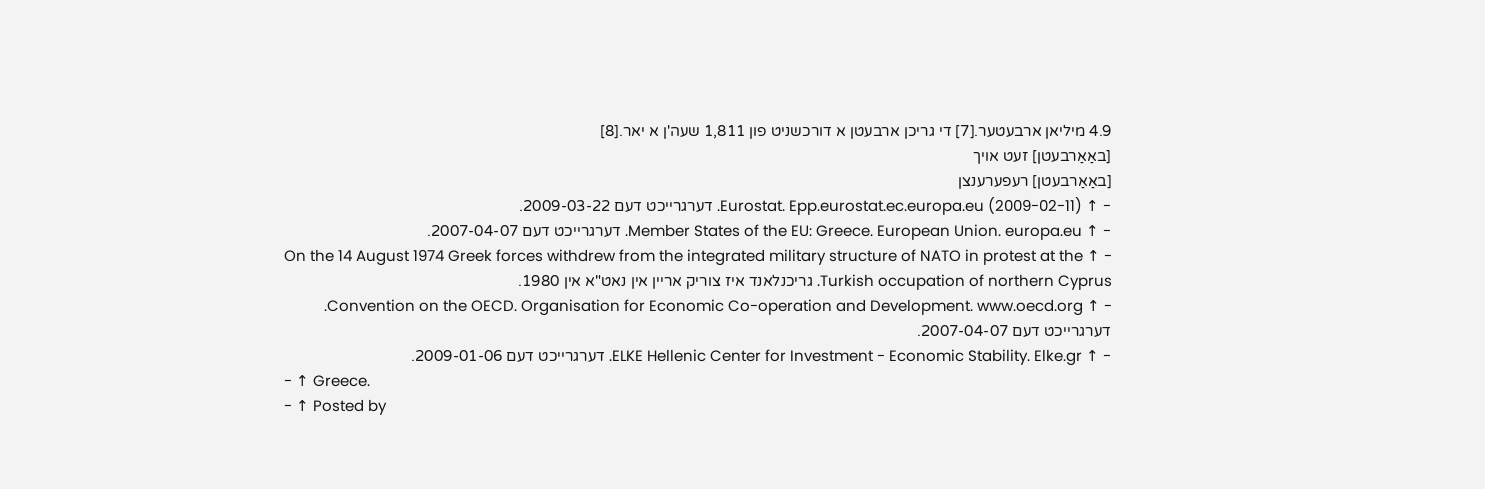4.9 מיליאן ארבעטער.[7] די גריכן ארבעטן א דורכשניט פון 1,811 שעה'ן א יאר.[8]
[באַאַרבעטן] זעט אויך
[באַאַרבעטן] רעפערענצן
- ↑ Eurostat. Epp.eurostat.ec.europa.eu (2009-02-11). דערגרייכט דעם 2009-03-22.
- ↑ Member States of the EU: Greece. European Union. europa.eu. דערגרייכט דעם 2007-04-07.
- ↑ On the 14 August 1974 Greek forces withdrew from the integrated military structure of NATO in protest at the Turkish occupation of northern Cyprus. גריכנלאנד איז צוריק אריין אין נאט"א אין 1980.
- ↑ Convention on the OECD. Organisation for Economic Co-operation and Development. www.oecd.org. דערגרייכט דעם 2007-04-07.
- ↑ ELKE Hellenic Center for Investment - Economic Stability. Elke.gr. דערגרייכט דעם 2009-01-06.
- ↑ Greece.
- ↑ Posted by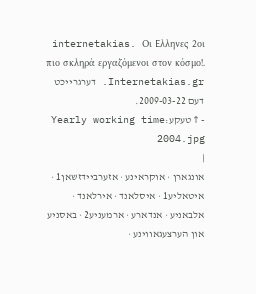internetakias. Οι Ελληνες 2οι πιο σκληρά εργαζόμενοι στον κόσμο!. Internetakias.gr. דערגרייכט דעם 2009-03-22.
- ↑ טעקע:Yearly working time 2004.jpg
|
אונגארן · אוקראינע · אזערביידזשאן1 · איטאליע1 · איסלאנד · אירלאנד · אלבאניע · אנדארע · ארמעניע2 · באסניע און הערצעגאווינע ·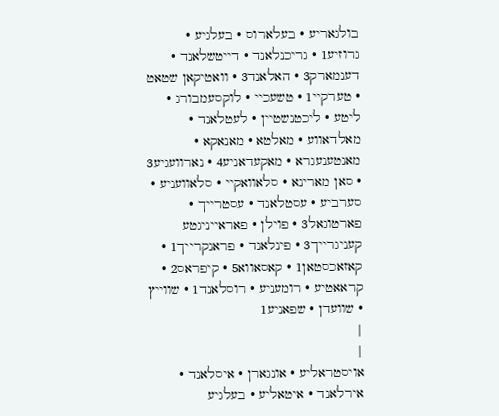בולגאריע · בעלארוס · בעלגיע · גרוזיע1 · גריכנלאנד · דייטשלאנד · דענמארק3 · האלאנד3 · וואטיקאן שטאט · טערקיי1 · טשעכיי · לוקסעמבורג · ליטע · ליכטנשטיין · לעטלאנד · מאלדאווע · מאלטא · מאנאקא · מאנטענעגרא · מאקעדאניע4 · נארוועגיע3 · סאן מארינא · סלאוואקיי · סלאוועניע · סערביע · עסטלאנד · עסטרייך · פארטוגאל3 · פוילן · פאראייניגטע קעניגרייך3 · פינלאנד · פראנקרייך1 · קאזאכסטאן1 · קאסאווא5 · קיפראס2 · קראאטיע · רומעניע · רוסלאנד1 · שווייץ · שוועדן · שפאניע1
|
|
אויסטראליע · אונגארן · איסלאנד · אירלאנד · איטאליע · בעלגיע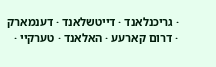· גריכנלאנד · דייטשלאנד · דענמארק · דרום קארעע · האלאנד · טערקיי ·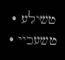טשילע · טשעכיי ·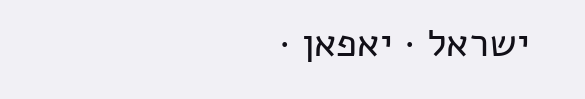ישראל · יאפאן ·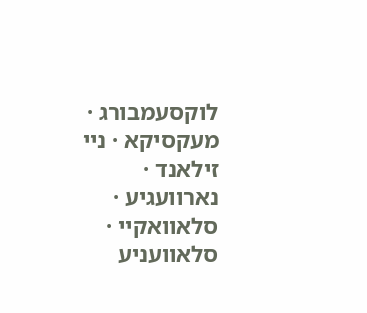לוקסעמבורג · מעקסיקא · ניי זילאנד · נארוועגיע · סלאוואקיי · סלאוועניע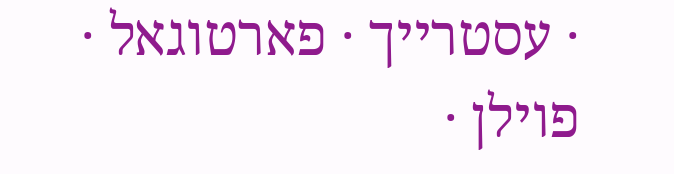· עסטרייך · פארטוגאל · פוילן ·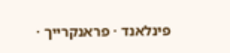פינלאנד · פראנקרייך ·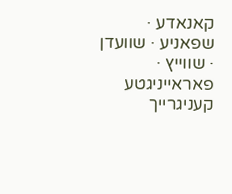קאנאדע · שפאניע · שוועדן · שווייץ · פאראייניגטע קעניגרייך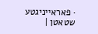· פאראייניגטע שטאטן |